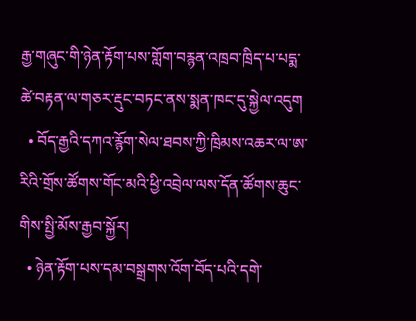རྒྱ་གཞུང་གི་ཉེན་རྟོག་པས་གློག་བརྙན་འཁྲབ་ཁྲིད་པ་པདྨ་ཚེ་བརྟན་ལ་གཅར་རྡུང་བཏང་ནས་སྨན་ཁང་དུ་སྐྱེལ་འདུག
  • བོད་རྒྱའི་དཀའ་རྙོག་སེལ་ཐབས་ཀྱི་ཁྲིམས་འཆར་ལ་ཨ་རིའི་གྲོས་ཚོགས་གོང་མའི་ཕྱི་འབྲེལ་ལས་དོན་ཚོགས་ཆུང་གིས་སྤྱི་མོས་རྒྱབ་སྐྱོར།
  • ཉེན་རྟོག་པས་དམ་བསྒྲགས་འོག་བོད་པའི་དགེ་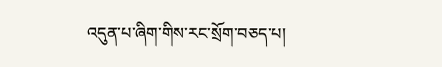འདུན་པ་ཞིག་གིས་རང་སྲོག་བཅད་པ།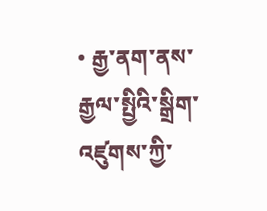• རྒྱ་ནག་ནས་རྒྱལ་སྤྱིའི་སྒྲིག་འཛུགས་ཀྱི་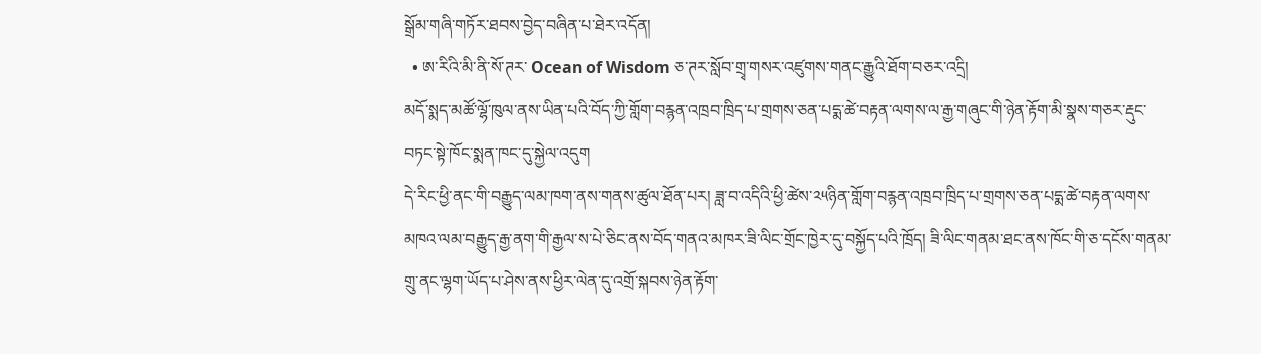སྒྲོམ་གཞི་གཏོར་ཐབས་བྱེད་བཞིན་པ་ཐེར་འདོན།
  • ཨ་རིའི་མི་ནི་སོ་ཊར་ Ocean of Wisdom ཅ་ཊར་སློབ་གྲྭ་གསར་འཛུགས་གནང་རྒྱུའི་ཐོག་བཅར་འདྲི།
མདོ་སྨད་མཚོ་ལྷོ་ཁུལ་ནས་ཡིན་པའི་བོད་ཀྱི་གློག་བརྙན་འཁྲབ་ཁྲིད་པ་གྲགས་ཅན་པདྨ་ཚེ་བརྟན་ལགས་ལ་རྒྱ་གཞུང་གི་ཉེན་རྟོག་མི་སྣས་གཅར་རྡུང་བཏང་སྟེ་ཁོང་སྨན་ཁང་དུ་སྐྱེལ་འདུག
དེ་རིང་ཕྱི་ནང་གི་བརྒྱུད་ལམ་ཁག་ནས་གནས་ཚུལ་ཐོན་པར། ཟླ་བ་འདིའི་ཕྱི་ཚེས་༢༥ཉིན་གློག་བརྙན་འཁྲབ་ཁྲིད་པ་གྲགས་ཅན་པདྨ་ཚེ་བརྟན་ལགས་མཁའ་ལམ་བརྒྱུད་རྒྱ་ནག་གི་རྒྱལ་ས་པེ་ཅིང་ནས་བོད་གནའ་མཁར་ཟི་ལིང་གྲོང་ཁྱེར་དུ་བསྐྱོད་པའི་ཁྲོད། ཟི་ལིང་གནམ་ཐང་ནས་ཁོང་གི་ཅ་དངོས་གནམ་གྲུ་ནང་ལྷག་ཡོད་པ་ཤེས་ནས་ཕྱིར་ལེན་དུ་འགྲོ་སྐབས་ཉེན་རྟོག་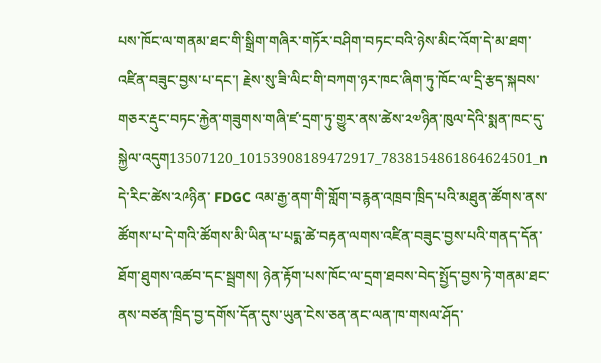པས་ཁོང་ལ་གནམ་ཐང་གི་སྒྲིག་གཞིར་གཏོར་བཤིག་བཏང་བའི་ཉེས་མིང་འོག་དེ་མ་ཐག་འཛིན་བཟུང་བྱས་པ་དང་། རྗེས་སུ་ཟི་ལིང་གི་བཀག་ཉར་ཁང་ཞིག་ཏུ་ཁོང་ལ་དྲི་རྩད་སྐབས་གཅར་རྡུང་བཏང་རྐྱེན་གཟུགས་གཞི་ཛ་དྲག་ཏུ་གྱུར་ནས་ཚེས་༢༧ཉིན་ཁུལ་དེའི་སྨན་ཁང་དུ་སྐྱེལ་འདུག13507120_10153908189472917_7838154861864624501_n
དེ་རིང་ཚེས་༢༩ཉིན་ FDGC འམ་རྒྱ་ནག་གི་གློག་བརྙན་འཁྲབ་ཁྲིད་པའི་མཐུན་ཚོགས་ནས་ཚོགས་པ་དེ་གའི་ཚོགས་མི་ཡིན་པ་པདྨ་ཚེ་བརྟན་ལགས་འཛིན་བཟུང་བྱས་པའི་གནད་དོན་ཐོག་ཐུགས་འཚབ་དང་སྦྲགས། ཉེན་རྟོག་པས་ཁོང་ལ་དྲག་ཐབས་བེད་སྤྱོད་བྱས་ཏེ་གནམ་ཐང་ནས་བཙན་ཁྲིད་བྱ་དགོས་དོན་དུས་ཡུན་ངེས་ཅན་ནང་ལན་ཁ་གསལ་ཤོད་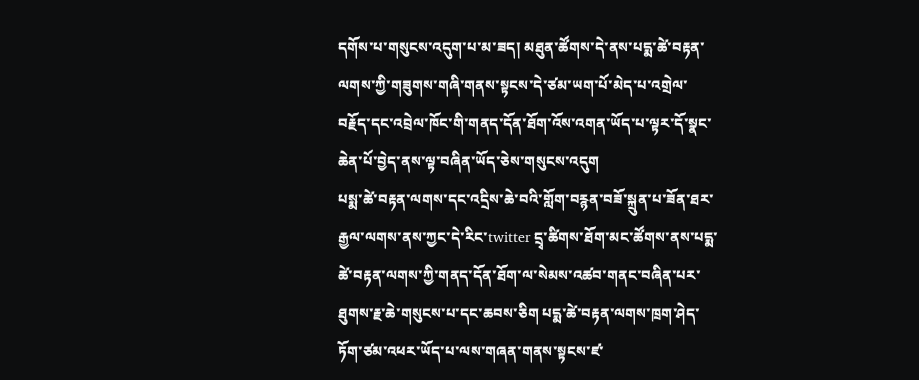དགོས་པ་གསུངས་འདུག་པ་མ་ཟད། མཐུན་ཚོགས་དེ་ནས་པདྨ་ཚེ་བརྟན་ལགས་ཀྱི་གཟུགས་གཞི་གནས་སྟངས་དེ་ཙམ་ཡག་པོ་མེད་པ་འགྲེལ་བརྗོད་དང་འབྲེལ་ཁོང་གི་གནད་དོན་ཐོག་འོས་འགན་ཡོད་པ་ལྟར་དོ་སྣང་ཆེན་པོ་བྱེད་ནས་ལྟ་བཞིན་ཡོད་ཅེས་གསུངས་འདུག
པསྨ་ཚེ་བརྟན་ལགས་དང་འདྲིས་ཆེ་བའི་གློག་བརྙན་བཟོ་སྐྲུན་པ་ཟོན་ཐར་རྒྱལ་ལགས་ནས་ཀྱང་དེ་རིང་twitter དྲྭ་ཚིགས་ཐོག་མང་ཚོགས་ནས་པདྨ་ཚེ་བརྟན་ལགས་ཀྱི་གནད་དོན་ཐོག་ལ་སེམས་འཚབ་གནང་བཞིན་པར་ཐུགས་རྗ་ཆེ་གསུངས་པ་དང་ཆབས་ཅིག པདྨ་ཚེ་བརྟན་ལགས་ཁྲག་ཤེད་ཏོག་ཙམ་འཕར་ཡོད་པ་ལས་གཞན་གནས་སྟངས་ཛ་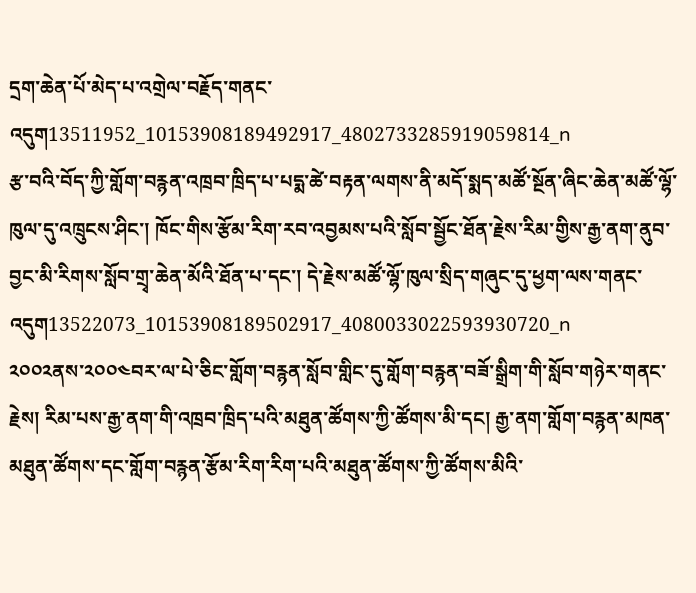དྲག་ཆེན་པོ་མེད་པ་འགྲེལ་བརྗོད་གནང་འདུག13511952_10153908189492917_4802733285919059814_n
རྩ་བའི་བོད་ཀྱི་གློག་བརྙན་འཁྲབ་ཁྲིད་པ་པདྨ་ཚེ་བརྟན་ལགས་ནི་མདོ་སྨད་མཚོ་སྔོན་ཞིང་ཆེན་མཚོ་ལྷོ་ཁུལ་དུ་འཁྲུངས་ཤིང་། ཁོང་གིས་རྩོམ་རིག་རབ་འབྱམས་པའི་སློབ་སྦྱོང་ཐོན་རྗེས་རིམ་གྱིས་རྒྱ་ནག་ནུབ་བྱང་མི་རིགས་སློབ་གྲྭ་ཆེན་མོའི་ཐོན་པ་དང་། དེ་རྗེས་མཚོ་ལྷོ་ཁུལ་སྲིད་གཞུང་དུ་ཕྱག་ལས་གནང་འདུག13522073_10153908189502917_4080033022593930720_n
༢༠༠༢ནས་༢༠༠༤བར་ལ་པེ་ཅིང་གློག་བརྙན་སློབ་གླིང་དུ་གློག་བརྙན་བཟོ་སྒྲིག་གི་སློབ་གཉེར་གནང་རྗེས། རིམ་པས་རྒྱ་ནག་གི་འཁྲབ་ཁྲིད་པའི་མཐུན་ཚོགས་ཀྱི་ཚོགས་མི་དང། རྒྱ་ནག་གློག་བརྙན་མཁན་མཐུན་ཚོགས་དང་གློག་བརྙན་རྩོམ་རིག་རིག་པའི་མཐུན་ཚོགས་ཀྱི་ཚོགས་མིའི་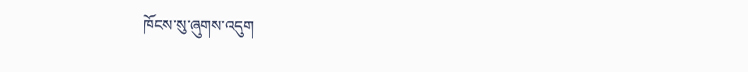ཁོངས་སུ་ཞུགས་འདུག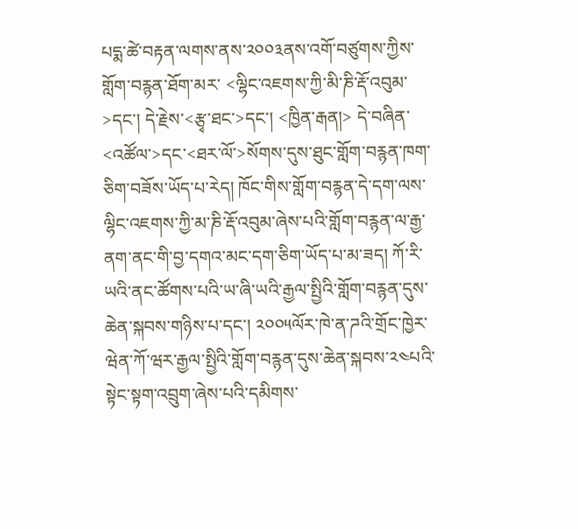པདྨ་ཚེ་བརྟན་ལགས་ནས་༢༠༠༣ནས་འགོ་བཙུགས་ཀྱིས་གློག་བརྙན་ཐོག་མར་ <ལྷིང་འཇགས་ཀྱི་མི་ཎི་རྡོ་འབུམ་>དང་། དེ་རྗེས་<རྩྭ་ཐང་>དང་། <ཁྱིན་རྒན།> དེ་བཞིན་<འཚོལ་>དང་<ཐར་ལོ་>སོགས་དུས་ཐུང་གློག་བརྙན་ཁག་ཅིག་བཟོས་ཡོད་པ་རེད། ཁོང་གིས་གློག་བརྙན་དེ་དག་ལས་ལྷིང་འཇགས་ཀྱི་མ་ཎི་རྡོ་འབུམ་ཞེས་པའི་གློག་བརྙན་ལ་རྒྱ་ནག་ནང་གི་བྱ་དགའ་མང་དག་ཅིག་ཡོད་པ་མ་ཟད། ཀོ་རི་ཡའི་ནང་ཚོགས་པའི་ཡ་ཞི་ཡའི་རྒྱལ་སྤྱིའི་གློག་བརྙན་དུས་ཆེན་སྐབས་གཉིས་པ་དང་། ༢༠༠༥ལོར་ཁེ་ན་ཌའི་གྲོང་ཁྱེར་ཝེན་ཀོ་ཝར་རྒྱལ་སྤྱིའི་གློག་བརྙན་དུས་ཆེན་སྐབས་༢༤པའི་སྟེང་སྟག་འབྲུག་ཞེས་པའི་དམིགས་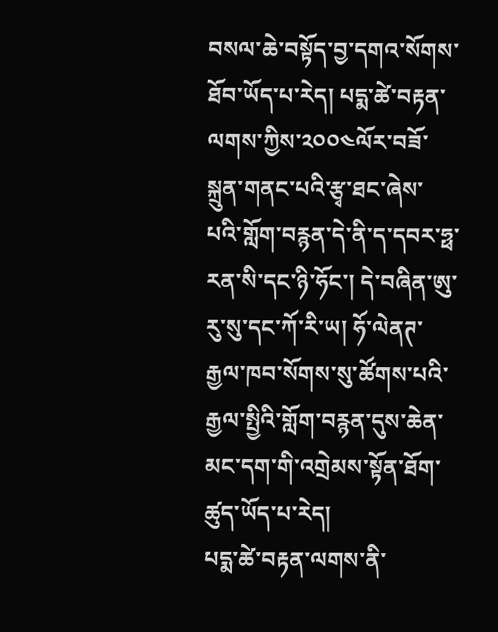བསལ་ཆེ་བསྟོད་བྱ་དགའ་སོགས་ཐོབ་ཡོད་པ་རེད། པདྨ་ཚེ་བརྟན་ལགས་ཀྱིས་༢༠༠༤ལོར་བཟོ་སྐྲུན་གནང་པའི་རྩྭ་ཐང་ཞེས་པའི་གློག་བརྙན་དེ་ནི་ད་དབར་ཧྥ་རན་སི་དང་ཉི་ཧོང་། དེ་བཞིན་ཨུ་རུ་སུ་དང་ཀོ་རི་ཡ། ཧོ་ལེནཊ་རྒྱལ་ཁབ་སོགས་སུ་ཚོགས་པའི་རྒྱལ་སྤྱིའི་གློག་བརྙན་དུས་ཆེན་མང་དག་གི་འགྲེམས་སྟོན་ཐོག་ཚུད་ཡོད་པ་རེད།
པདྨ་ཚེ་བརྟན་ལགས་ནི་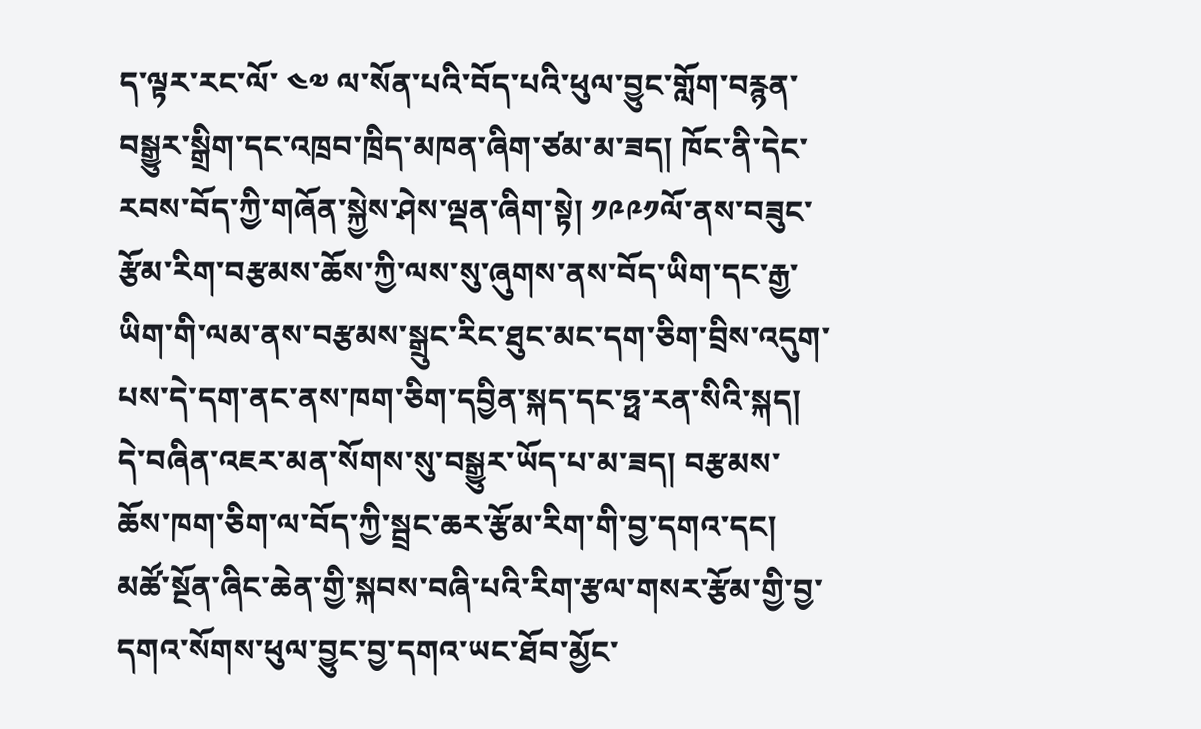ད་ལྟར་རང་ལོ་ ༤༧ ལ་སོན་པའི་བོད་པའི་ཕུལ་བྱུང་གློག་བརྙན་བསྒྱུར་སྒྲིག་དང་འཁྲབ་ཁྲིད་མཁན་ཞིག་ཙམ་མ་ཟད། ཁོང་ནི་དེང་རབས་བོད་ཀྱི་གཞོན་སྐྱེས་ཤེས་ལྡན་ཞིག་སྟེ། ༡༩༩༡ལོ་ནས་བཟུང་རྩོམ་རིག་བརྩམས་ཆོས་ཀྱི་ལས་སུ་ཞུགས་ནས་བོད་ཡིག་དང་རྒྱ་ཡིག་གི་ལམ་ནས་བརྩམས་སྒྲུང་རིང་ཐུང་མང་དག་ཅིག་བྲིས་འདུག་པས་དེ་དག་ནང་ནས་ཁག་ཅིག་དབྱིན་སྐད་དང་ཧྥ་རན་སིའི་སྐད། དེ་བཞིན་འཇར་མན་སོགས་སུ་བསྒྱུར་ཡོད་པ་མ་ཟད། བརྩམས་ཆོས་ཁག་ཅིག་ལ་བོད་ཀྱི་སྦྲང་ཆར་རྩོམ་རིག་གི་བྱ་དགའ་དང། མཚོ་སྔོན་ཞིང་ཆེན་གྱི་སྐབས་བཞི་པའི་རིག་རྩལ་གསར་རྩོམ་གྱི་བྱ་དགའ་སོགས་ཕུལ་བྱུང་བྱ་དགའ་ཡང་ཐོབ་མྱོང་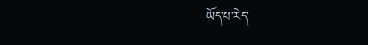ཡོད་པ་རེད་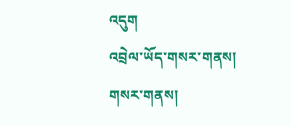འདུག
འབྲེལ་ཡོད་གསར་གནས།
གསར་གནས།